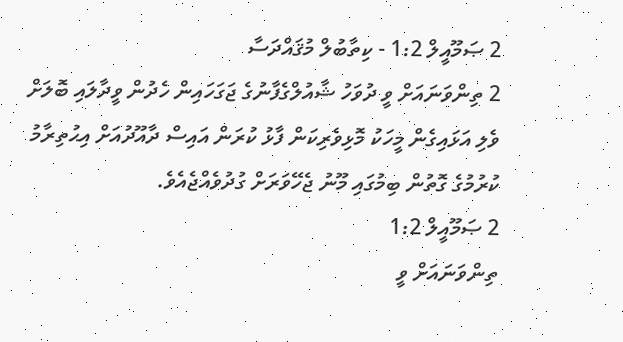2 ޞަމޫއީލް 1:2 - ކިތާބުލް މުޤައްދަސާ
2 ތިންވަނައަށް ވީ ދުވަހު ޝާއުލްގެފާނުގެ ޖަގަހައިން ހެދުން ވީދާލައި ބޮލަށް ވެލި އަޅައިގެން މީހަކު މޮޅިވެރިކަން ފާޅު ކުރަން އައިސް ދާއޫދުއަށް އިޙުތިރާމު ކުރުމުގެ ގޮތުން ބިމުގައި މޫނު ޖެހޭވަރަށް ގުދުވެއްޖެއެވެ.
2 ޞަމޫއީލް 1:2
ތިންވަނައަށް ވީ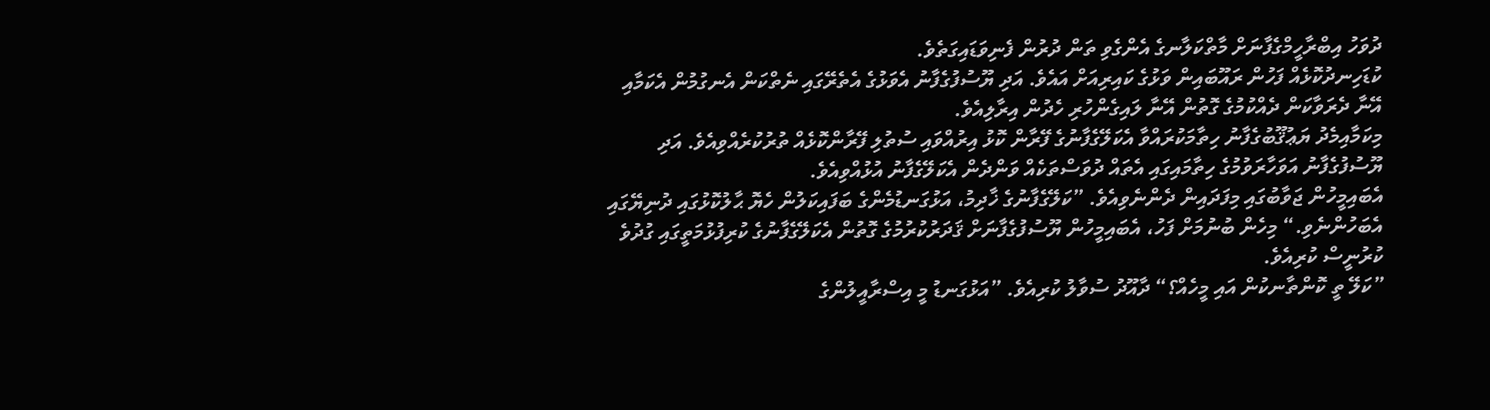ދުވަހު އިބްރާހީމްގެފާނަށް މާތްކަލާނގެ އެންގެވި ތަން ދުރުން ފެނިވަޑައިގަތެވެ.
ކުޑަހިނދުކޮޅެއް ފަހުން ރައޫބައިން ވަޅުގެ ކައިރިއަށް އައެވެ. އަދި ޔޫސުފުގެފާނު އެވަޅުގެ އެތެރޭގައި ނެތްކަން އެނގުމުން އެކަމާއި އޭނާ ދެރަވާކަން ދެއްކުމުގެ ގޮތުން އޭނާ ލައިގެންހުރި ހެދުން އިރާލިއެވެ.
މިކަމާއިމެދު ޔަޢުޤޫބުގެފާނު ހިތާމަކުރައްވާ އެކަލޭގެފާނުގެ ފޭރާން ކޮޅު އިރުއްވައި ސުތުލި ފޭރާންކޮޅެއް ތުރުކުރެއްވިއެވެ. އަދި ޔޫސުފުގެފާނު އަވަހާރަވުމުގެ ހިތާމައިގައި އެތައް ދުވަސްތަކެއް ވަންދެން އެކަލޭގެފާނު އުޅުއްވިއެވެ.
އެބައިމީހުން ޖަވާބުގައި މިފަދައިން ދެންނެވިއެވެ. ”ކަލޭގެފާނުގެ ޚާދިމު، އަޅުގަނޑުމެންގެ ބަފައިކަލުން ހެޔޮ ޙާލުކޮޅުގައި ދުނިޔޭގައި އެބަހުންނެވި.“ މިހެން ބުނުމަށް ފަހު، އެބައިމީހުން ޔޫސުފުގެފާނަށް ޤަދަރުކުރުމުގެ ގޮތުން އެކަލޭގެފާނުގެ ކުރިފުޅުމަތީގައި ގުދުވެ ކުރުނީސް ކުރިއެވެ.
”ކަލޭ ތީ ކޮންތާނކުން އައި މީހެއް؟“ ދާއޫދު ސުވާލު ކުރިއެވެ. ”އަޅުގަނޑު މީ އިސްރާއީލުންގެ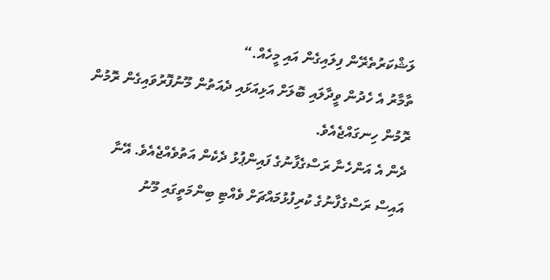ލަޝްކަރުތެރޭން ފިލައިގެން އައި މީހެއް.“
ތާމާރު އެ ހެދުން ވީދާލައި ބޮލަށް އަޅިއަޅައި ދެއަތުން މޫނުފޮރުވައިގެން ރޮމުން ރޮމުން ހިނގައްޖެއެވެ.
ދެން އެ އަންހެނާ ރަސްގެފާނުގެ ފައިންޕުޅު ދެކެން އަތުވެއްޖެއެވެ. އޭނާ އައިސް ރަސްގެފާނުގެ ކުރިފުޅުމައްޗަށް ވެއްޓި ބިންމަތީގައި މޫނު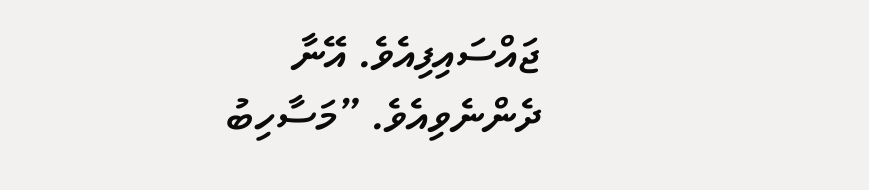ޖައްސައިފިއެވެ. އޭނާ ދެންނެވިއެވެ. ”މަސާހިބު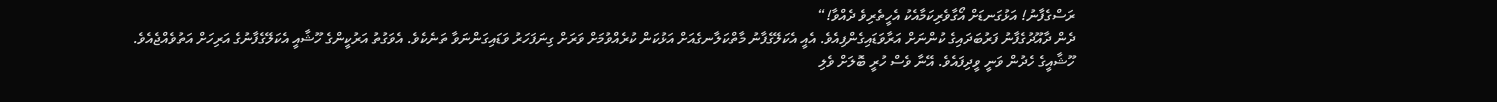ރަސްގެފާނު! އަޅުގަނޑަށް އޯގާވެރިކަމާއެކު އެހީތެރިވެ ދެއްވާ!“
ދެން ދާއޫދުގެފާނު ފަރުބަދައިގެ ކުންނަށް އަރާވަޑައިގެންފިއެވެ. އެއީ އެކަލޭގެފާނު މާތްކަލާނގެއަށް އަޅުކަން ކުރެއްވުމަށް ވަރަށް ގިނަފަހަރު ވަޑައިގަންނަވާ ތަނެކެވެ. އެވަގުތު އަރުކީންގެ ހޫޝާއީ އެކަލޭގެފާނުގެ އަރިހަށް އަތުވެއްޖެއެވެ. ހޫޝާއީގެ ހެދުން ވަނީ ވީދިފައެވެ. އޭނާ ވެސް ހުރީ ބޮލަށް ވެލި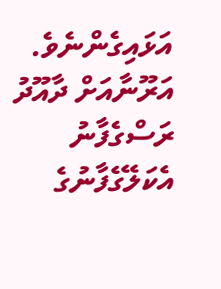އަޅައިގެންނެވެ.
އަރޫނާއަށް ދާއޫދު ރަސްގެފާނު އެކަލޭގެފާނުގެ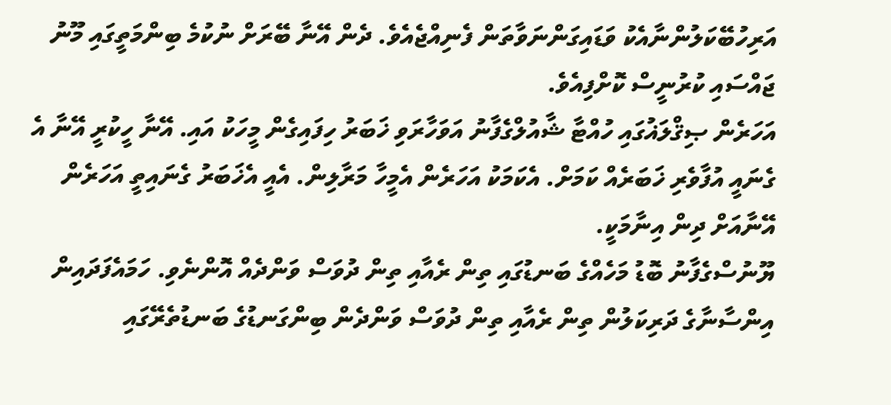އަރިހުބޭކަލުންނާއެކު ވަޑައިގަންނަވާތަން ފެނިއްޖެއެވެ. ދެން އޭނާ ބޭރަށް ނުކުމެ ބިންމަތީގައި މޫނު ޖައްސައި ކުރުނީސް ކޮށްފިއެވެ.
އަހަރެން ޞިޤްލަޣުގައި ހުއްޓާ ޝާއުލްގެފާނު އަވަހާރަވި ޚަބަރު ހިފައިގެން މީހަކު އައި. އޭނާ ހީކުރީ އޭނާ އެ ގެނައީ އުފާވެރި ޚަބަރެއް ކަމަށް. އެކަމަކު އަހަރެން އެމީހާ މަރާލިން. އެއީ އެޚަބަރު ގެނައިތީ އަހަރެން އޭނާއަށް ދިން އިނާމަކީ.
ޔޫނުސްގެފާނު ބޮޑު މަހެއްގެ ބަނޑުގައި ތިން ރެއާއި ތިން ދުވަސް ވަންދެއް އޮންނެވި. ހަމައެފަދައިން އިންސާނާގެ ދަރިކަލުން ތިން ރެއާއި ތިން ދުވަސް ވަންދެން ބިންގަނޑުގެ ބަނޑުތެރޭގައި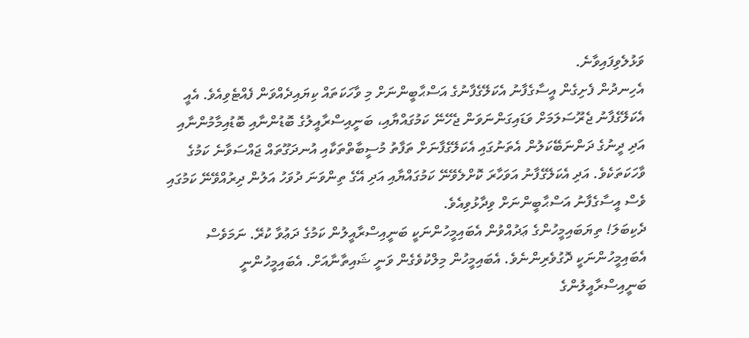ވަޅުލެވިފައިވާނެ.
އެހިނދުން ފެށިގެން އީސާގެފާނު އެކަލޭގެފާނުގެ އަސްޙާބީންނަށް މި ވާހަކަތައް ކިޔައިދެއްވަން ފެއްޓެވިއެވެ. އެއީ އެކަލޭގެފާނު ޖެރޫސަލަމަށް ވަޑައިގަންނަވަން ޖެހޭނޭ ކަމުގައްޔާއި، ބަނީއިސްރާއީލުގެ ބޮޑުންނާއި ބޮޑުއިމާމުންނާއި އަދި ދީނުގެ ދަންނަބޭކަލުން އެތަނުގައި އެކަލޭގެފާނަށް ތަފާތު މުސީބާތްތަކާއި އުނދަގޫތައް ޖައްސަވާނެ ކަމުގެ ވާހަކަތަކެވެ. އަދި އެކަލޭގެފާނު އަވަހާރަ ކޮށްލެވޭނޭ ކަމުގައްޔާއި އަދި އޭގެ ތިންވަނަ ދުވަހު އަލުން ދިރުއްވޭނޭ ކަމުގައި ވެސް އީސާގެފާނު އަސްޙާބީންނަށް ވިދާޅުވިއެވެ.
ދެކިބަލަ! ތިޔަބައިމީހުންގެ ޢަދުއްވުން އެބައިމީހުންނަކީ ބަނީއިސްރާއީލުން ކަމުގެ ދަޢުވާ ކުރޭ. ނަމަވެސް އެބައިމީހުންނަކީ ދޮގުވެރިންނެވެ. އެބައިމީހުން މިލްކުވެގެން ވަނީ ޝައިތާނާއަށް. އެބައިމީހުންނީ ބަނީއިސްރާއީލުންގެ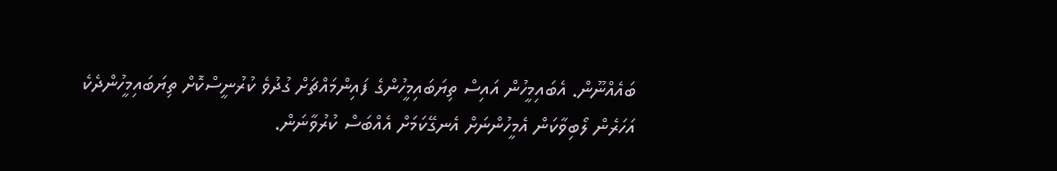ބައެއްނޫން. އެބައިމީހުން އައިސް ތިޔަބައިމީހުންގެ ފައިންމައްޗަށް ގުދުވެ ކުރުނީސްކޮށް ތިޔަބައިމީހުންދެކެ އަހަރެން ލޯބިވާކަން އެމީހުންނަށް އެނގޭކަމަށް އެއްބަސް ކުރުވާނަން.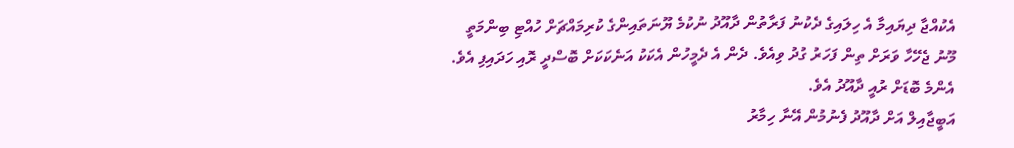އެކުއްޖާ ދިޔައިމާ އެ ހިލައިގެ ދެކުނު ފަރާތުން ދާއޫދު ނުކުމެ ޔޫނަތައިންގެ ކުރިމައްޗަށް ހުއްޓި ބިންމަތީ މޫނު ޖެހޭހާ ވަރަށް ތިން ފަހަރު ގުދު ވިއެވެ. ދެން އެ ދެމީހުން އެކަކު އަނެކަކަށް ބޮސްދީ ރޮއި ހަދައިފި އެވެ. އެންމެ ބޮޑަށް ރުއީ ދާއޫދު އެވެ.
އަބީޖާއިލް އަށް ދާއޫދު ފެނުމުން އޭނާ ހިމާރު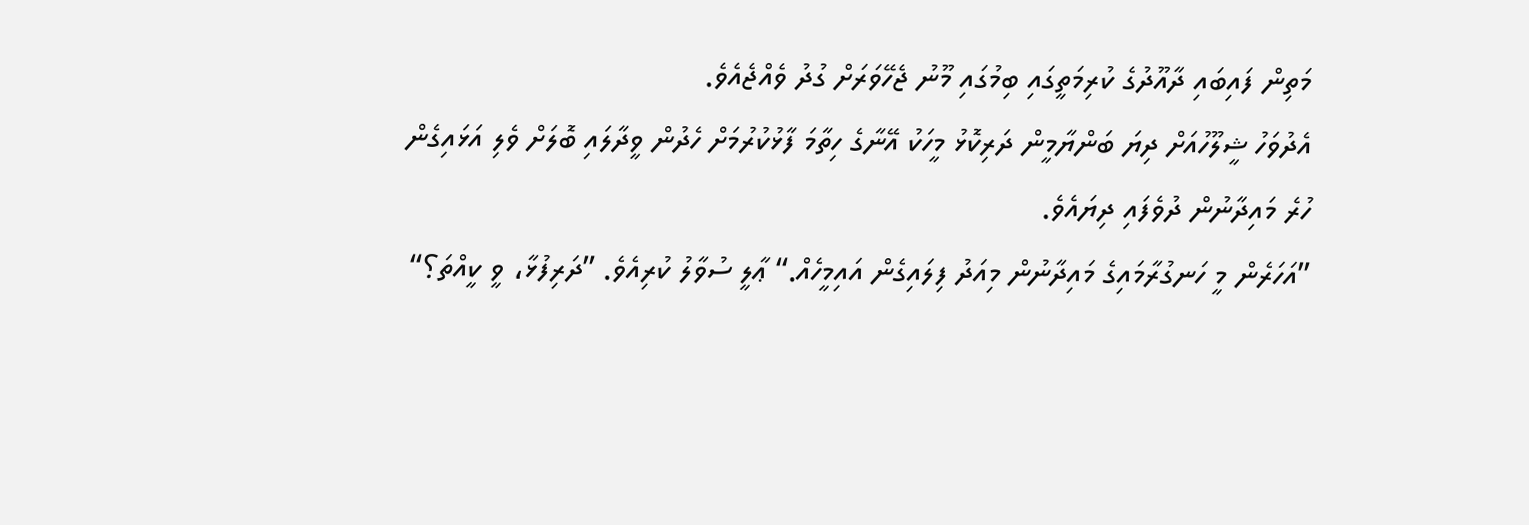މަތިން ފައިބައި ދާއޫދުގެ ކުރިމަތީގައި ބިމުގައި މޫނު ޖެހޭވަރަށް ގުދު ވެއްޖެއެވެ.
އެދުވަހު ޝީލޫހުއަށް ދިޔަ ބަންޔާމީން ދަރިކޮޅު މީހަކު އޭނާގެ ހިތާމަ ފާޅުކުރުމަށް ހެދުން ވީދާލައި ބޮލަށް ވެލި އަޅައިގެން ހުރެ މައިދާނުން ދުވެފައި ދިޔައެވެ.
”އަހަރެން މީ ހަނގުރާމައިގެ މައިދާނުން މިއަދު ފިލައިގެން އައިމީހެއް.“ ޢާލީ ސުވާލު ކުރިއެވެ. ”ދަރިފުޅާ، ވީ ކީއްތަ؟“